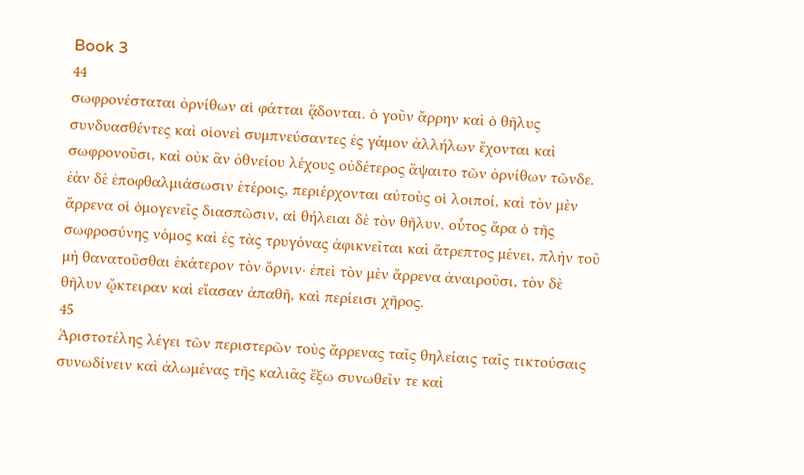Book 3
44
σωφρονέσταται ὀρνίθων αἱ φάτται ᾅδονται. ὁ γοῦν ἄρρην καὶ ὁ θῆλυς συνδυασθέντες καὶ οἱονεὶ συμπνεύσαντες ἐς γάμον ἀλλήλων ἔχονται καὶ σωφρονοῦσι, καὶ οὐκ ἂν ὀθνείου λέχους οὐδέτερος ἅψαιτο τῶν ὀρνίθων τῶνδε. ἐὰν δὲ ἐποφθαλμιάσωσιν ἑτέροις, περιέρχονται αὐτοὺς οἱ λοιποί, καὶ τὸν μὲν ἄρρενα οἱ ὁμογενεῖς διασπῶσιν, αἱ θήλειαι δὲ τὸν θῆλυν. οὗτος ἄρα ὁ τῆς σωφροσύνης νόμος καὶ ἐς τὰς τρυγόνας ἀφικνεῖται καὶ ἄτρεπτος μένει, πλὴν τοῦ μὴ θανατοῦσθαι ἑκάτερον τὸν ὄρνιν· ἐπεὶ τὸν μὲν ἄρρενα ἀναιροῦσι, τὸν δὲ θῆλυν ᾤκτειραν καὶ εἴασαν ἀπαθῆ, καὶ περίεισι χῆρος.
45
Ἀριστοτέλης λέγει τῶν περιστερῶν τοὺς ἄρρενας ταῖς θηλείαις ταῖς τικτούσαις συνωδίνειν καὶ ἀλωμένας τῆς καλιᾶς ἔξω συνωθεῖν τε καὶ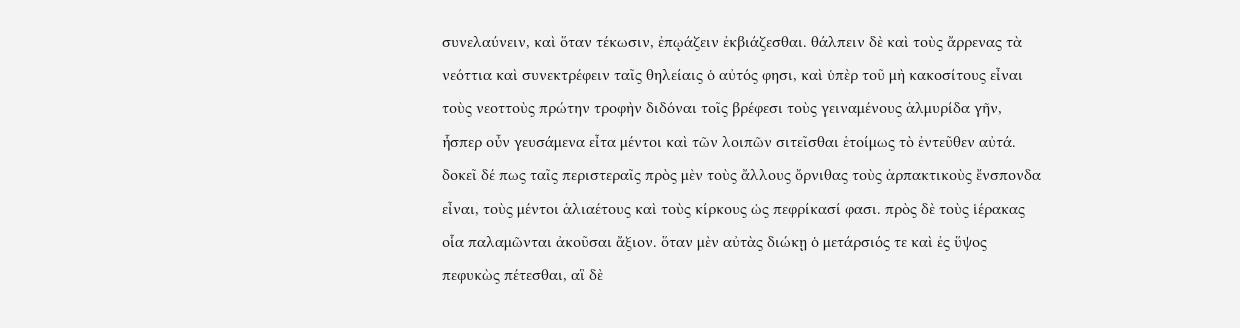συνελαύνειν, καὶ ὅταν τέκωσιν, ἐπῳάζειν ἐκβιάζεσθαι. θάλπειν δὲ καὶ τοὺς ἄρρενας τὰ νεόττια καὶ συνεκτρέφειν ταῖς θηλείαις ὁ αὐτός φησι, καὶ ὑπὲρ τοῦ μὴ κακοσίτους εἶναι τοὺς νεοττοὺς πρώτην τροφὴν διδόναι τοῖς βρέφεσι τοὺς γειναμένους ἁλμυρίδα γῆν, ἧσπερ οὖν γευσάμενα εἶτα μέντοι καὶ τῶν λοιπῶν σιτεῖσθαι ἑτοίμως τὸ ἐντεῦθεν αὐτά. δοκεῖ δέ πως ταῖς περιστεραῖς πρὸς μὲν τοὺς ἄλλους ὄρνιθας τοὺς ἁρπακτικοὺς ἔνσπονδα εἶναι, τοὺς μέντοι ἁλιαέτους καὶ τοὺς κίρκους ὡς πεφρίκασί φασι. πρὸς δὲ τοὺς ἱέρακας οἷα παλαμῶνται ἀκοῦσαι ἄξιον. ὅταν μὲν αὐτὰς διώκῃ ὁ μετάρσιός τε καὶ ἐς ὕψος πεφυκὼς πέτεσθαι, αἳ δὲ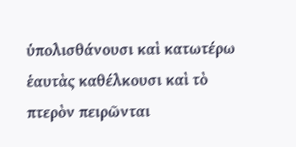ὑπολισθάνουσι καὶ κατωτέρω ἑαυτὰς καθέλκουσι καὶ τὸ πτερὸν πειρῶνται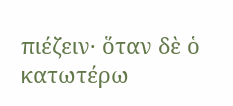πιέζειν· ὅταν δὲ ὁ κατωτέρω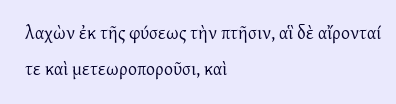λαχὼν ἐκ τῆς φύσεως τὴν πτῆσιν, αἳ δὲ αἴρονταί τε καὶ μετεωροποροῦσι, καὶ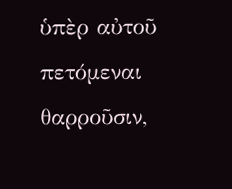ὑπὲρ αὐτοῦ πετόμεναι θαρροῦσιν,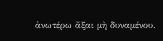ἀνωτέρω ἄξαι μὴ δυναμένου.